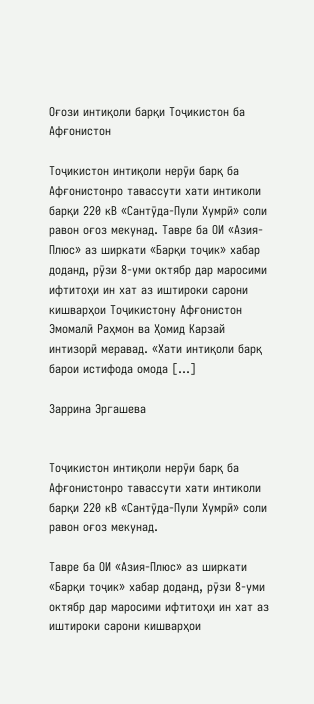Оғози интиқоли барқи Тоҷикистон ба Афғонистон

Тоҷикистон интиқоли нерӯи барқ ба Афғонистонро тавассути хати интиколи барқи 220 кВ «Сантӯда-Пули Хумрӣ» соли равон оғоз мекунад. Тавре ба ОИ «Азия-Плюс» аз ширкати «Барқи тоҷик» хабар доданд, рӯзи 8-уми октябр дар маросими ифтитоҳи ин хат аз иштироки сарони кишварҳои Тоҷикистону Афғонистон Эмомалӣ Раҳмон ва Ҳомид Карзай интизорӣ меравад. «Хати интиқоли барқ барои истифода омода […]

Заррина Эргашева


Тоҷикистон интиқоли нерӯи барқ ба Афғонистонро тавассути хати интиколи барқи 220 кВ «Сантӯда-Пули Хумрӣ» соли равон оғоз мекунад.

Тавре ба ОИ «Азия-Плюс» аз ширкати «Барқи тоҷик» хабар доданд, рӯзи 8-уми октябр дар маросими ифтитоҳи ин хат аз иштироки сарони кишварҳои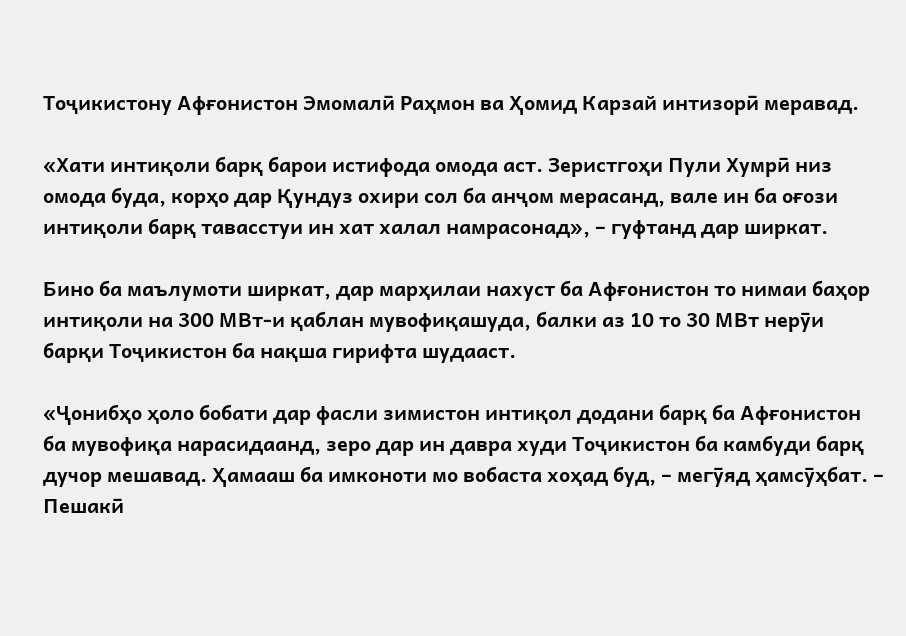Тоҷикистону Афғонистон Эмомалӣ Раҳмон ва Ҳомид Карзай интизорӣ меравад.

«Хати интиқоли барқ барои истифода омода аст. Зеристгоҳи Пули Хумрӣ низ омода буда, корҳо дар Қундуз охири сол ба анҷом мерасанд, вале ин ба оғози интиқоли барқ тавасстуи ин хат халал намрасонад», – гуфтанд дар ширкат.

Бино ба маълумоти ширкат, дар марҳилаи нахуст ба Афғонистон то нимаи баҳор интиқоли на 300 МВт-и қаблан мувофиқашуда, балки аз 10 то 30 МВт нерӯи барқи Тоҷикистон ба нақша гирифта шудааст.

«Ҷонибҳо ҳоло бобати дар фасли зимистон интиқол додани барқ ба Афғонистон ба мувофиқа нарасидаанд, зеро дар ин давра худи Тоҷикистон ба камбуди барқ дучор мешавад. Ҳамааш ба имконоти мо вобаста хоҳад буд, – мегӯяд ҳамсӯҳбат. – Пешакӣ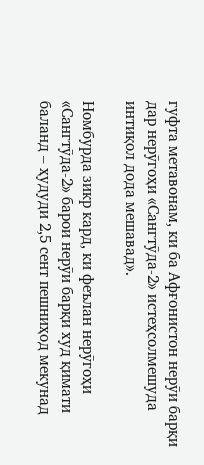гуфта метавонам, ки ба Афғонистон нерӯи барқи дар нерӯгоҳи «Сангтӯда-2» истеҳсолмешуда интиқол дода мешавад».

Номбурда зикр кард, ки феълан нерӯгоҳи «Сангтӯда-2» барои нерӯи барқи худ қимати баланд – ҳудуди 2,5 сент пешниҳод мекунад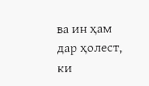ва ин ҳам дар ҳолест, ки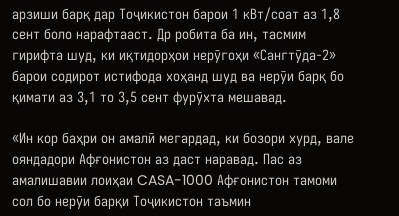арзиши барқ дар Тоҷикистон барои 1 кВт/соат аз 1,8 сент боло нарафтааст. Др робита ба ин, тасмим гирифта шуд, ки иқтидорҳои нерӯгоҳи «Сангтӯда-2» барои содирот истифода хоҳанд шуд ва нерӯи барқ бо қимати аз 3,1 то 3,5 сент фурӯхта мешавад.

«Ин кор баҳри он амалӣ мегардад, ки бозори хурд, вале ояндадори Афғонистон аз даст наравад. Пас аз амалишавии лоиҳаи CASA-1000 Афғонистон тамоми сол бо нерӯи барқи Тоҷикистон таъмин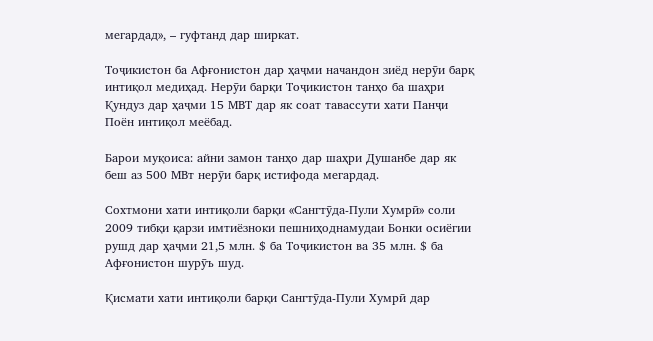мегардад», – гуфтанд дар ширкат.

Тоҷикистон ба Афғонистон дар ҳаҷми начандон зиёд нерӯи барқ интиқол медиҳад. Нерӯи барқи Тоҷикистон танҳо ба шаҳри Қундуз дар ҳаҷми 15 МВТ дар як соат тавассути хати Панҷи Поён интиқол меёбад.

Барои муқоиса: айни замон танҳо дар шаҳри Душанбе дар як беш аз 500 МВт нерӯи барқ истифода мегардад.

Сохтмони хати интиқоли барқи «Сангтӯда-Пули Хумрӣ» соли 2009 тибқи қарзи имтиёзноки пешниҳоднамудаи Бонки осиёгии рушд дар ҳаҷми 21,5 млн. $ ба Тоҷикистон ва 35 млн. $ ба Афғонистон шурӯъ шуд.

Қисмати хати интиқоли барқи Сангтӯда-Пули Хумрӣ дар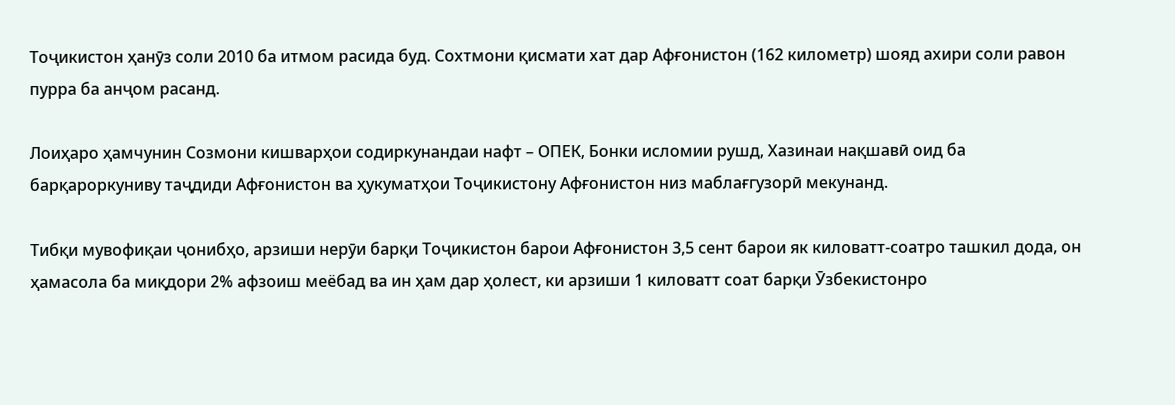Тоҷикистон ҳанӯз соли 2010 ба итмом расида буд. Cохтмони қисмати хат дар Афғонистон (162 километр) шояд ахири соли равон пурра ба анҷом расанд.

Лоиҳаро ҳамчунин Созмони кишварҳои содиркунандаи нафт – ОПЕК, Бонки исломии рушд, Хазинаи нақшавӣ оид ба барқароркуниву таҷдиди Афғонистон ва ҳукуматҳои Тоҷикистону Афғонистон низ маблағгузорӣ мекунанд.

Тибқи мувофиқаи ҷонибҳо, арзиши нерӯи барқи Тоҷикистон барои Афғонистон 3,5 сент барои як киловатт-соатро ташкил дода, он ҳамасола ба миқдори 2% афзоиш меёбад ва ин ҳам дар ҳолест, ки арзиши 1 киловатт соат барқи Ӯзбекистонро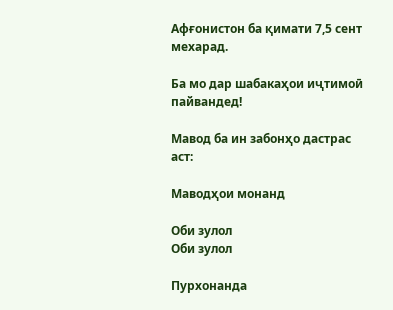Афғонистон ба қимати 7,5 сент мехарад.

Ба мо дар шабакаҳои иҷтимоӣ пайвандед!

Мавод ба ин забонҳо дастрас аст:

Маводҳои монанд

Оби зулол
Оби зулол

Пурхонанда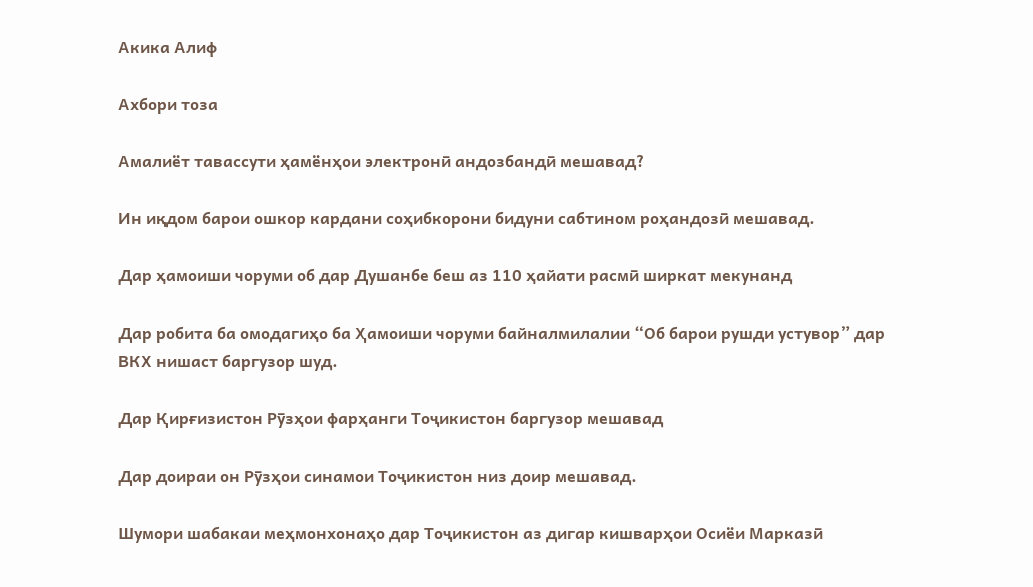Акика Алиф

Ахбори тоза

Амалиёт тавассути ҳамёнҳои электронӣ андозбандӣ мешавад?

Ин иқдом барои ошкор кардани соҳибкорони бидуни сабтином роҳандозӣ мешавад.

Дар ҳамоиши чоруми об дар Душанбе беш аз 110 ҳайати расмӣ ширкат мекунанд

Дар робита ба омодагиҳо ба Ҳамоиши чоруми байналмилалии “Об барои рушди устувор” дар ВКХ нишаст баргузор шуд.

Дар Қирғизистон Рӯзҳои фарҳанги Тоҷикистон баргузор мешавад

Дар доираи он Рӯзҳои синамои Тоҷикистон низ доир мешавад.

Шумори шабакаи меҳмонхонаҳо дар Тоҷикистон аз дигар кишварҳои Осиёи Марказӣ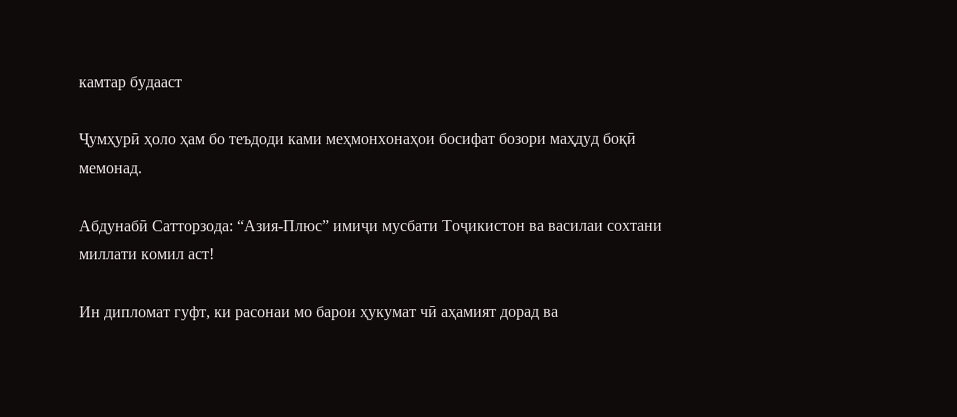камтар будааст

Ҷумҳурӣ ҳоло ҳам бо теъдоди ками меҳмонхонаҳои босифат бозори маҳдуд боқӣ мемонад.

Абдунабӣ Сатторзода: “Азия-Плюс” имиҷи мусбати Тоҷикистон ва василаи сохтани миллати комил аст!

Ин дипломат гуфт, ки расонаи мо барои ҳукумат чӣ аҳамият дорад ва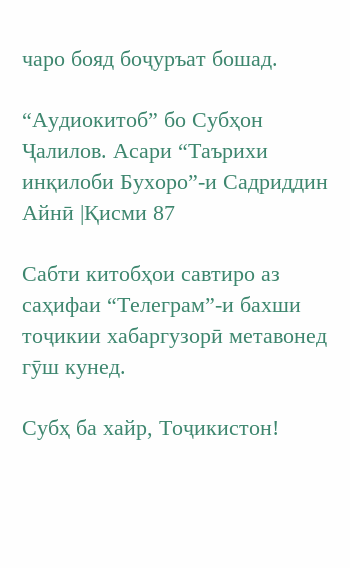чаро бояд боҷуръат бошад.

“Аудиокитоб” бо Субҳон Ҷалилов. Асари “Таърихи инқилоби Бухоро”-и Садриддин Айнӣ |Қисми 87

Cабти китобҳои савтиро аз саҳифаи “Телеграм”-и бахши тоҷикии хабаргузорӣ метавонед гӯш кунед.

Субҳ ба хайр, Тоҷикистон!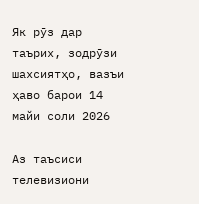Як рӯз дар таърих, зодрӯзи шахсиятҳо, вазъи ҳаво барои 14 майи соли 2026

Аз таъсиси телевизиони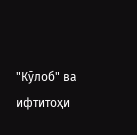"Кӯлоб" ва ифтитоҳи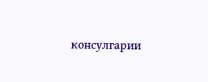консулгарии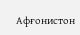Афғонистон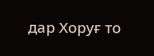дар Хоруғ то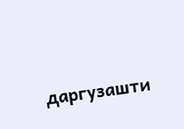даргузашти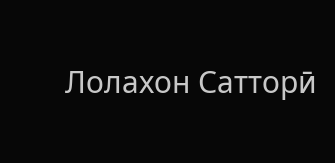Лолахон Сатторӣ